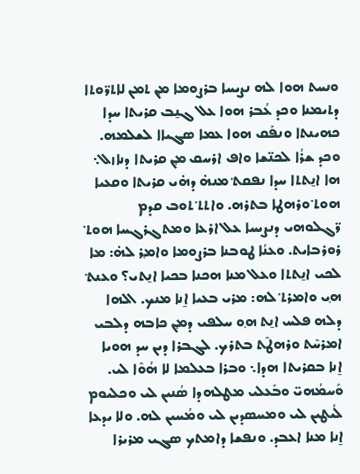ܘܢܚܬ ܗܘܐ ܠܗ ܢܨܝܚܐ ܒܪܨܘܡܐ ܡ݂ܢ ܬܡܢ ܠܐܬܪ̈ܘܬܐ ܕܬܝܡܢܐ ܘܟܕ ܥܳܒܪ ܗܘܐ ܥܠ ܓܢ̱ܒ ܩܪܝܬܐ ܚܕܐ ܟܗܝܢܬܐ ܘܢܦܰܩ ܗܘܐ ܥܡܐ ܣܓܝܐܐ ܠܫܠܡܗ. ܘܟܕ ܫܪܳܐ ܠܟܢ̈ܫܐ ܘܐܦ ܐܪܚܩ ܡ݂ܢ ܩܪܝܬܐ ܕܢܐܙܠ܆ ܗܐ ܐܢ̱ܬܬܐ ܚܕܐ ܢܦܩܬ݀ ܡܢܗ̇ ܕܗ̇ܝ ܩܪܝܬܐ ܘܩܥܝܐ ܗܘܬ݀ ܘܪܗܛܐ ܒܬܪܗ. ܘܐܬܬ݀ ܬܘܒ ܩܕܡ ܪ̈ܓܠܘܗܝ ܕܢܨܝܚܐ ܥܠ ܐܪܥܐ ܘܡܬܓܪܓܚܐ ܗܘܬ݀ ܪܘܪܒܐܝܬ. ܘܥܢܳܐ ܛܘܒܢܐ ܒܪܨܘܡܐ ܘܐܡ݂ܪ ܠܗ̇: ܡܐ ܠܟܝ ܐܢ̱ܬܬܐ ܘܥܠ ܡܢܐ ܗܟܢܐ ܒܟܝܐ ܐܢ̱ܬܝ؟ ܘܥܢܬ݀ ܗ݂ܝ ܘܐܡܪܬ݀ ܠܗ: ܡܪܝ ܒܥܝܐ ܐ̱ܢܐ ܡܢܟ. ܐܠܗܐ ܕܠܗ ܦܠܚ ܐܢ̱ܬ ܗ݂ܘ ܚܠܦܝ ܕܡ݂ܢ ܟܐܒܗ ܕܠܒܝ ܐܡܪܚܶܬ ܘܪܗܛܶܬ ܒܬܪܟ. ܠܓܒܪܐ ܕܝܢ ܚܕ ܗܘܝܐ ܐ̱ܢܐ ܒܩܪܝܬܐ ܗܕܐ܆ ܘܒܪܐ ܒܥܠܡܐ ܠܐ ܗܳܘܶܐ ܠܝ. ܘܰܚܡܳܗܝ̈ ܘܒܰܥܠܝ ܡܛܠܗܕܐ ܣܳܢܝܢ ܠܝ ܘܟܠܝܘܡ ܠܳܝܛܝܢ ܠܝ ܘܡܚܣܕܝܢ ܠܝ ܘܡܳܚܝܢ ܠܗ. ܘܠܐ ܝܕܥܐ ܐ̱ܢܐ ܡܢܐ ܐܥܒܕ. ܘܢܦܫܐ ܕܐܡܬܟ ܣܓܝ ܡܪܝܪܐ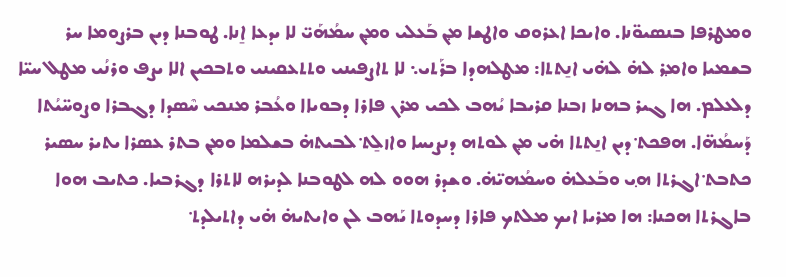ܘܡܛܪܦܐ ܒܢܣܝܘ̈ܢܐ. ܘܐܝܟܐ ܐܥܪܘܩ ܘܐܛܫܐ ܡ݂ܢ ܒܰܥܠܝ ܘܡ݂ܢ ܚܡܳܗܰܝ̈ ܠܐ ܝܕܥܐ ܐ̱ܢܐ. ܛܘܒܢܐ ܕܝܢ ܒܪܨܘܡܐ ܚܪ ܒܫܡܝܐ ܘܐܡ݂ܪ ܠܗ̇ ܠܗ̇ܝ ܐܢ̱ܬܬܐ: ܡܛܠܗܕܐ ܒܪܰܬܝ܆ ܠܐ ܬܐܨܦܝܢܝ ܘܬܬܥܩܝܢܝ ܘܬܒܟܝܢ ܐܠܐ ܝܨܦ ܘܪܢܳܝ ܡܛܠ ܚܝ̈ܐ ܕܠܥܠܡ. ܗܐ ܓܝܪ ܒܗܢܐ ܙܒܢܐ ܩܪܝܒܐ ܝܳܗܒ ܠܟܝ ܡܪܢ ܦܐܪܐ ܕܒܘܝܐܐ ܘܥܳܒܪ ܡܢܟܝ ܚܶܣܕܐ ܕܓܒܪܐ ܘܨܘܚ̈ܝܳܬܐ ܕܰܚܡܳܗ̈ܐ. ܗܦܟܬ݀ ܕܝܢ ܐܢ̱ܬܬܐ ܗ̇ܝ ܡ݂ܢ ܠܘܬܗ ܕܢܨܝܚܐ ܘܐܙܠ̱ܬ݀ ܠܒܝܬܗ̇ ܒܫܠܡܐ ܘܡ݂ܢ ܒܬܪ ܥܣܪܐ ܝܬܝܪ ܚܣܝܪ ܟܬܒܬ݀ ܐܓܪܬܐ ܗ݂ܝ ܘܒܰܥܠܗ̇ ܘܚܡܳܗܝ̈ܗ̇. ܘܫܕܪ ܗܘܘ ܠܗ ܠܛܘܒܢܐ ܠܕܝܪܗ ܠܐܬܪܐ ܕܓܪܒܝܐ. ܟܬܝܒ ܗܘܐ ܒܐܓܪܬܐ ܗܟܢܐ: ܗܐ ܡܪܝܐ ܐܝܟ ܡܠܬܟ ܦܐܪܐ ܕܚܕܘܬܐ ܝܰܗܒ ܠܢ ܘܐܝܬܝܗ̇ ܗ̇ܝ ܕܐܬܝܠܕܬ݀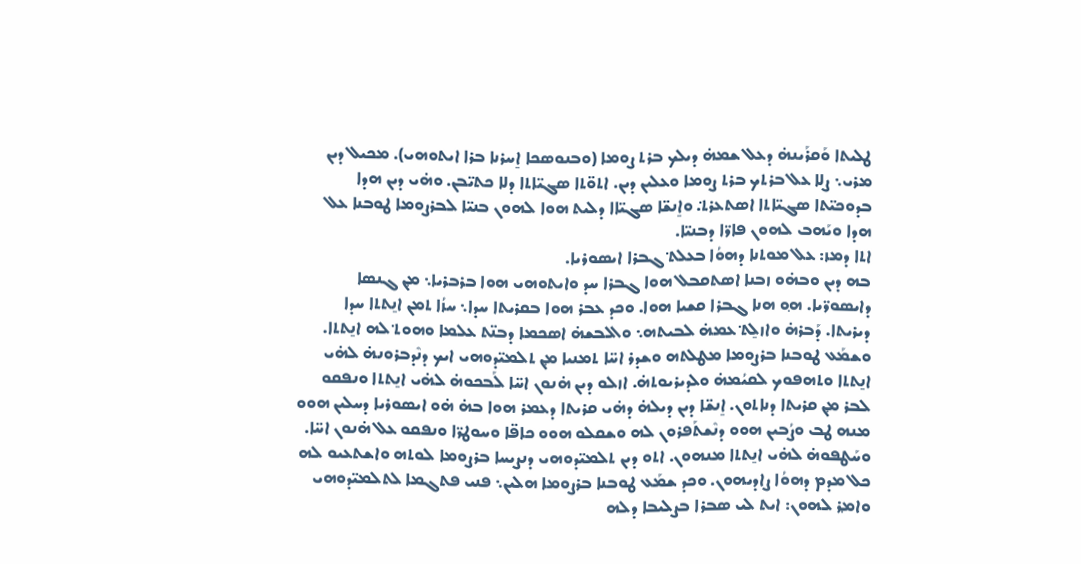ܛܠܝܬܐ ܘܰܩܪܰܝܢܗ̇ ܕܥܠ ܫܡܗ̇ ܕܝܠܟ ܒܪܬ ܨܘܡܐ (ܘܒܢܘܣܟܐ ܐ̱ܚܪܢܐ ܒܪܐ ܐܝܬܘܗܝ). ܡܟܝܠ ܕܝܢ ܡܪܝ܆ ܨܠܐ ܥܠ ܒܪܬܟ ܒܪܬ ܨܘܡܐ ܘܥܠܝܢ ܕܝܢ. ܐܬܘ̈ܬܐ ܣܓܝ̈ܐܬܐ ܕܠܐ ܟܬܝ̈ܒܢ. ܘܗ̇ܝ ܕܝܢ ܗܕܐ ܒܕܘܟܝ̈ܬܐ ܣܓܝ̈ܐܬܐ ܐܣܬܥܪܬ݀. ܘܐ̱ܢܫ̈ܐ ܣܓܝ̈ܐܐ ܕܠܝܬ ܗܘܐ ܠܗܘܢ ܒܢܝ̈ܐ ܠܒܪܨܘܡܐ ܛܘܒܢܐ ܥܠ ܗܕܐ ܘܝܰܗܒ ܠܗܘܢ ܦܐܪ̈ܐ ܕܒܢܝ̈ܐ.
ܐܬܐ ܕܡܙ: ܥܠ ܡܘܬܢܐ ܕܗܘܳܐ ܒܥܠܬ݀ ܓܒܪܐ ܐܝܣܘܪܝܐ.
ܒܗ ܕܝܢ ܘܒܗ̇ܘ ܙܒܢܐ ܐܣܬܩܒܠ ܗܘܐ ܓܒܪܐ ܚܕ ܘܐܝܬܘܗܝ ܗܘܐ ܒܪܒܪܝܐ܆ ܡ݂ܢ ܓܢܣܐ ܕܐܝܣܘܪ̈ܝܐ. ܗ݂ܘ ܗܢܐ ܓܒܪܐ ܩܫܝܐ ܗܘܐ. ܘܟܕ ܥܒܪ ܗܘܐ ܒܩܪܝܬܐ ܚܕܐ܆ ܚܙܳܐ ܬܡܢ ܐܢ̱ܬܬܐ ܚܕܐ ܕܝܪܝܬܐ. ܕܰܒܪܗ̇ ܘܐܙܠ̱ܬ݀ ܥܡܗ̇ ܠܒܝܬܗ܆ ܘܐܠܒܫܗ̇ ܐܣܟܡܐ ܕܒܢ̈ܬ ܥܠܡܐ ܘܗܘܬ݀ ܠܗ ܐܢ̱ܬܬܐ. ܘܫܡܰܥ ܛܘܒܢܐ ܒܪܨܘܡܐ ܡܛܠܬܗ ܘܫܕܪ ܐܚ̈ܐ ܬܡܢܝܐ ܡ݂ܢ ܬܠܡܝ̈ܕܘܗܝ ܐܝܟ ܕܢܶܕܒܪܘܢܗ̇ ܠܗ̇ܝ ܐܢ̱ܬܬܐ ܘܬܗܦܘܟ ܠܩܝܳܡܗ̇ ܘܠܕܝܪܝܘܬܗ̇. ܐܙܠܘ ܕܝܢ ܗ̇ܢܘܢ ܐܚ̈ܐ ܠܰܒܟܘܗ̇ ܠܗ̇ܝ ܐܢ̱ܬܬܐ ܘܢܦܩܘ ܠܒܪ ܡ݂ܢ ܩܪܝܬܐ ܕܢܐܬܘܢ. ܐ̱ܢܫ̈ܐ ܕܝܢ ܕܝܠܗ̇ ܕܗ̇ܝ ܩܪܝܬܐ ܕܥܡܪ ܗܘܐ ܒܗ̇ ܗ̇ܘ ܐܝܣܘܪܝܐ ܕܚܠܝܢ ܗܘܘ ܡܢܗ ܛܒ ܘܨܳܒܝܢ ܗܘܘ ܕܢܶܫܬܰܦܪܘܢ ܠܗ ܘܫܩܠܘ ܗܘܘ ܟܐܦ̈ܐ ܘܚܘܛܪ̈ܐ ܘܢܦܩܘ ܥܠ ܗ̇ܢܘܢ ܐܚ̈ܐ. ܘܚܰܛܦܘܗ̇ ܠܗ̇ܝ ܐܢ̱ܬܬܐ ܡܢܗܘܢ. ܐܬܘ ܕܝܢ ܬܠܡܝ̈ܕܘܗܝ ܕܢܨܝܚܐ ܒܪܨܘܡܐ ܠܘܬܗ ܘܐܫܬܥܝܘ ܠܗ ܟܠ ܡܕܡ ܕܗܘܳܐ ܨܐܕܝܗܘܢ. ܘܟܕ ܫܡܰܥ ܛܘܒܢܐ ܒܪܨܘܡܐ ܗܠܝܢ܆ ܦܢܝ ܦܬܓܡܐ ܠܬܠܡܝ̈ܕܘܗܝ ܘܐܡ݂ܪ ܠܗܘܢ: ܐܝܬ ܠܝ ܣܒܪܐ ܒܨܠܝܒܐ ܕܠܗ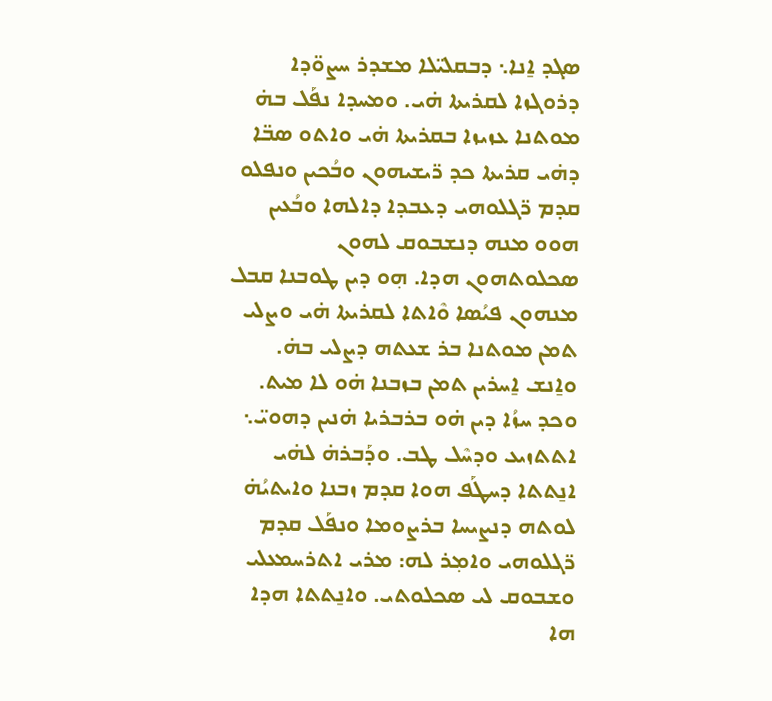ܣܓܕ ܐ̱ܢܐ܆ ܕܒܩܠܝ̈ܠܐ ܡܫܕܪ ܚܨܘ̈ܕܐ ܕܪܘܓܙܐ ܠܩܪܝܬܐ ܗ̇ܝ. ܘܡܚܕܐ ܢܦܰܠ ܒܗ̇ ܡܘܬܢܐ ܥܙܝܙܐ ܒܩܪܝܬܐ ܗ̇ܝ ܘܐܬܘ ܣܒ̈ܐ ܕܗ̇ܝ ܩܪܝܬܐ ܟܕ ܪ̈ܝܫܝܗܘܢ ܘܒܳܟܝܢ ܘܢܦܠܘ ܩܕܡ ܪ̈ܓܠܘܗܝ ܕܥܒܕܐ ܕܐܠܗܐ ܘܒܳܥܝܢ ܗܘܘ ܡܢܗ ܕܢܫܒܘܩ ܠܗܘܢ ܣܟܠܘܬܗܘܢ ܗܕܐ. ܗ݂ܘ ܕܝܢ ܛܘܒܢܐ ܩܒܠ ܡܢܗܘܢ ܦܝܳܣܐ ܘܶܐܬܐ ܠܩܪܝܬܐ ܗ̇ܝ ܘܨܠܝ ܬܡܢ ܡܘܬܢܐ ܒܪ ܫܥܬܗ ܕܨܠܝ ܒܗ̇. ܘܐ̱ܢܫ ܐ̱ܚܪܝܢ ܬܡܢ ܒܙܒܢܐ ܗ̇ܘ ܠܐ ܡܝܬ. ܘܟܕ ܚܙܳܐ ܕܝܢ ܗ̇ܘ ܒܪܒܪܝܐ ܗ̇ܢܝܢ ܕܗܘܝ̈܆ ܐܬܬܙܝܥ ܘܕܚܶܠ ܛܒ. ܘܕܰܒܪܗ̇ ܠܗ̇ܝ ܐܢ̱ܬܬܐ ܕܚܛܰܦ ܗܘܐ ܩܕܡ ܙܒܢܐ ܘܐܝܬܝܳܗ̇ ܠܘܬܗ ܕܢܨܝܚܐ ܒܪܨܘܡܐ ܘܢܦܰܠ ܩܕܡ ܪ̈ܓܠܘܗܝ ܘܐܡ݂ܪ ܠܗ: ܡܪܝ ܐܬܪܚܡܥܠܝ ܘܫܒܘܩ ܠܝ ܣܟܠܘܬܝ. ܘܐܢ̱ܬܬܐ ܗܕܐ ܗܐ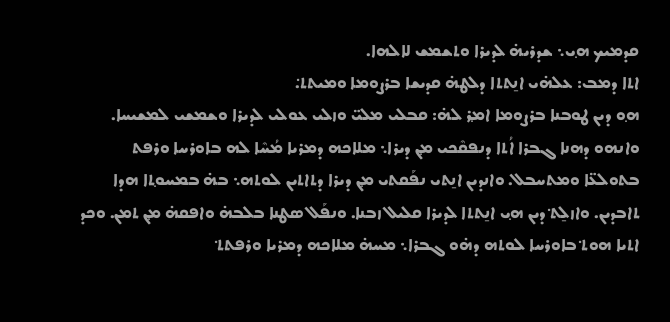ܩܕܡܝܟ ܗ݂ܝ܆ ܫܕܪܝܗ̇ ܠܕܝܪܐ ܘܬܫܡܫ ܠܐܠܗܐ.
ܐܬܐ ܕܡܒ: ܥܠܗ̇ܝ ܐܢ̱ܬܬܐ ܕܠܛܗ̇ ܩܕܝܫܐ ܒܪܨܘܡܐ ܘܡܝܬܬ݀.
ܗ݂ܘ ܕܝܢ ܛܘܒܢܐ ܒܪܨܘܡܐ ܐܡ݂ܪ ܠܗ̇: ܩܒܠܝ ܡܠܝ̈ ܘܙܠܝ ܥܘܠܝ ܠܕܝܪܐ ܘܫܡܫܝ ܠܡܫܝܚܐ. ܘܐܢܗܘ ܕܗܢܐ ܓܒܪܐ ܐܳܬܐ ܕܢܦܩܶܟܝ ܡ݂ܢ ܕܝܪܐ܆ ܡܠܐܟܗ ܕܡܪܝܐ ܡܳܚܶܐ ܠܗ ܒܐܘܪܚܐ ܘܪܦܬ ܒܬܘܠܥ̈ܐ ܘܡܬܚܒܠ. ܘܐܢܕܝܢ ܐܢ̱ܬܝ ܢܦܰܩܬܝ ܡ݂ܢ ܕܝܪܐ ܕܬܐܬܝܢ ܠܘܬܗ܆ ܒܗ̇ ܒܡܚܘ݂ܬܐ ܗܕܐ ܬܐܒܕܝܢ. ܘܐܙܠ̱ܬ݀ ܕܝܢ ܗ݂ܝ ܐܢ̱ܬܬܐ ܠܕܝܪܐ ܩܠܝܠ ܙܒܢܐ. ܘܢܦܰܠ ܣܛܢܐ ܒܠܒܗ̇ ܘܐܦܩܗ̇ ܡ݂ܢ ܬܡܢ. ܘܟܕ ܐܬܝܐ ܗܘܬ݀ ܒܐܘܪܚܐ ܠܘܬܗ ܕܗ̇ܘ ܓܒܪܐ܆ ܡܚܗ̇ ܡܠܐܟܗ ܕܡܪܝܐ ܘܪܦܬܬ݀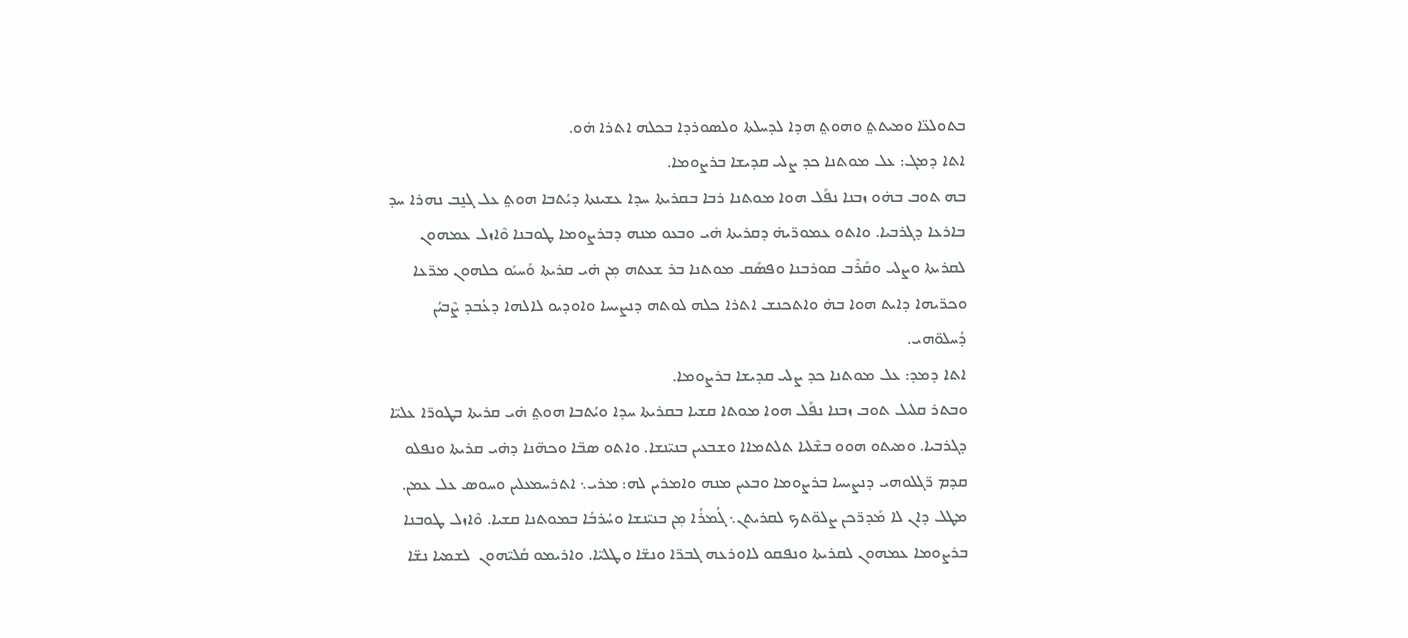ܒܬܘܠܥ̈ܐ ܘܡܝܬܬ݀ ܘܗܘܬ݀ ܗܕܐ ܠܕܚܠܬܐ ܘܠܣܘܪܕܐ ܒܟܠܗ ܐܬܪܐ ܗ̇ܘ.
ܐܬܐ ܕܡܓ: ܥܠ ܡܘܬܢܐ ܟܕ ܨܠܝ ܩܕܝܫܐ ܒܪܨܘܡܐ.
ܒܗ ܬܘܒ ܒܗ̇ܘ ܙܒܢܐ ܢܦܰܠ ܗܘܐ ܡܘܬܢܐ ܪܒܐ ܒܩܪܝܬܐ ܚܕܐ ܥܫܝܢܬܐ ܕܝܳܬܒܐ ܗܘܬ݀ ܥܠ ܓܢ̱ܒ ܢܗܪܐ ܚܕ ܒܐܪܥܐ ܕܓܪܒܝܐ. ܘܐܬܘ ܥܡܘܪ̈ܝܗ̇ ܕܩܪܝܬܐ ܗ̇ܝ ܘܒܥܘ ܡܢܗ ܕܒܪܨܘܡܐ ܛܘܒܢܐ ܘܶܐܙܠ ܥܡܗܘܢ ܠܩܪܝܬܐ ܘܨܠܝ ܘܩܰܪܶܒ ܩܘܪܒܢܐ ܘܦܣܰܩ ܡܘܬܢܐ ܒܪ ܫܥܬܗ ܡ݂ܢ ܗ̇ܝ ܩܪܝܬܐ ܘܰܚܝܰܘ ܟܠܗܘܢ ܡܪ̈ܥܐ ܘܟܪ̈ܝܗܐ ܕܐܝܬ ܗܘܐ ܒܗ̇ ܘܐܬܟܢܫ ܐܬܪܐ ܟܠܗ ܠܘܬܗ ܕܢܨܝܚܐ ܘܐܘܕܝܘ ܠܐܠܗܐ ܕܥܳܒܕ ܨܶܒܝܳܢ ܕܳܚܠܘ̈ܗܝ.
ܐܬܐ ܕܡܕ: ܥܠ ܡܘܬܢܐ ܟܕ ܨܠܝ ܩܕܝܫܐ ܒܪܨܘܡܐ.
ܘܒܬܪ ܩܠܝܠ ܬܘܒ ܙܒܢܐ ܢܦܰܠ ܗܘܐ ܡܘܬܐ ܩܫܝܐ ܒܩܪܝܬܐ ܚܕܐ ܘܝܳܬܒܐ ܗܘܬ݀ ܗ̇ܝ ܩܪܝܬܐ ܒܛܘܪ̈ܐ ܥܠܝ̈ܐ ܕܓܪܒܝܐ. ܘܡܝܬܘ ܗܘܘ ܒܫܶܠܝܐ ܬܠܬܡܐܐ ܘܫܒܥܝܢ ܒܢܝ̈ܢܫܐ. ܘܐܬܘ ܣܒ̈ܐ ܘܟܗ̈ܢܐ ܕܗ̇ܝ ܩܪܝܬܐ ܘܢܦܠܘ ܩܕܡ ܪ̈ܓܠܘܗܝ ܕܢܨܝܚܐ ܒܪܨܘܡܐ ܘܒܥܝܢ ܡܢܗ ܘܐܡܪܝܢ ܠܗ: ܡܪܝ܆ ܐܬܪܚܡܥܠܝܢ ܘܚܘܣ ܥܠ ܥܡܢ. ܡܛܠ ܕܐܢ ܠܐ ܡܰܕܪ̈ܟܢ ܨܠܘ̈ܬܟ ܠܩܪܝܬܢ܆ ܓܳܡܪܳܐ ܡ݂ܢ ܒܢܝ̈ܢܫܐ ܘܚܳܪܒܳܐ ܒܡܘܬܢܐ ܩܫܝܐ. ܘܶܐܙܠ ܛܘܒܢܐ ܒܪܨܘܡܐ ܥܡܗܘܢ ܠܩܪܝܬܐ ܘܢܦܩܘ ܠܐܘܪܥܗ ܓܒܪ̈ܐ ܘܢܫ̈ܐ ܘܛܠܝ̈ܐ. ܘܐܪܝܡܘ ܩܳܠܝ̈ܗܘܢ  ܠܫܡܝܐ ܢܫ̈ܐ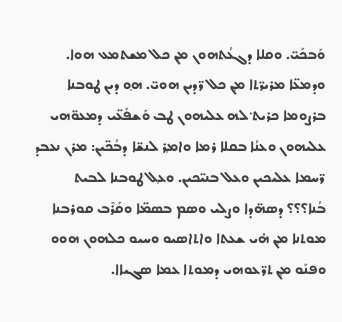ܘܰܒܟܰܝ̈. ܘܩܠܐ ܕܓܥܳܬܗܘܢ ܡ݂ܢ ܟܠ ܡܫܬܡܥ ܗܘܐ. ܘܕܡܥ̈ܐ ܡܪܝܪ̈ܬܐ ܡ݂ܢ ܟܠ ܪ̈ܕܝܢ ܗܘܝ̈. ܗ݂ܘ ܕܝܢ ܛܘܒܢܐ ܒܪܨܘܡܐ ܟܪܝܬ݀ ܠܗ ܥܠܝܗܘܢ ܛܒ ܘܰܫܦܰܥ̈ܝ ܕܡܥܘ̈ܗܝ ܥܠܝܗܘܢ ܘܥܢܳܐ ܒܩܠܐ ܪܡܐ ܘܐܡ݂ܪ ܠܢܫ̈ܐ ܕܒܳܟ̈ܝܢ: ܡܪܢ ܢܥܒܕ ܪ̈ܚܡܐ ܥܠܝܟܝܢ ܘܥܠ ܒܢܝ̈ܟܝܢ. ܘܥ݂ܠ ܛܘܒܢܐ ܠܒܝܬ ܒܳܢܐ؟؟؟ ܕܣܗ̈ܕܐ ܘܨܠܝ ܘܣܡ ܒܣܡ̈ܐ ܘܩܰܪܶܒ ܩܘܪܒܢܐ ܡܘܬܢܐ ܡ݂ܢ ܗ̇ܝ ܫܥܬܐ ܘܐܬܐܣܝܘ ܘܚܝܘ ܟܠܗܘܢ ܗܘܘ ܘܦܢܰܘ ܡ݂ܢ ܬܪ̈ܥܘܗܝ ܕܡܘܬܐ ܥܡܐ ܣܓܝܐܐ.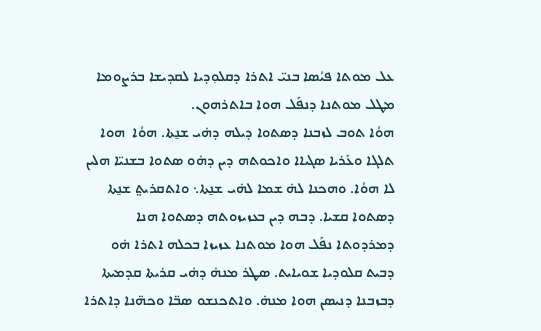ܥܠ ܡܘܬܐ ܦܝܳܣܐ ܒܢܝ̈ ܐܬܪܐ ܕܩܠܘ݂ܕܝܐ ܠܩܕܝܫܐ ܒܪܨܘܡܐ ܡܛܠ ܡܘܬܢܐ ܕܢܦܰܠ ܗܘܐ ܒܐܬܪܗܘܢ.
ܗܘܳܐ ܬܘܒ ܠܙܒܢܐ ܕܣܬܘܐ ܕܝܠܗ ܕܗ̇ܝ ܫܢ̱ܬܐ. ܗܘܳܐ  ܗܘܐ ܬܠܓܐ ܘܥܰܪܝܐ ܣܓܝܐܐ ܘܐܟܘܬܗ ܕܝܢ ܕܗ̇ܘ ܣܬܘܐ ܒܫܢܝ̈ܐ ܗܠܝܢ ܠܐ ܗܘܳܐ. ܘܗܟܢܐ ܠܗ̇ ܫܡܐ ܠܗ̇ܝ ܫܢ̱ܬܐ܆ ܘܐܬܩܪܝܬ݀ ܫܢ̱ܬܐ ܕܣܬܘܐ ܩܫܝܐ. ܕܒܗ ܕܝܢ ܒܥܙܝܙܘܬܗ ܕܣܬܘܐ ܗܢܐ ܕܡܪܕܘܬܐ ܢܦܰܠ ܗܘܐ ܡܘܬܢܐ ܥܙܝܙܐ ܒܟܠܗ ܐܬܪܐ ܗ̇ܘ ܕܒܝܬ ܩܠܘܕܝܐ ܫܘܝܐܝܬ. ܣܛܪ ܡܢܗ̇ ܕܗ̇ܝ ܩܪܝܬܐ ܩܕܡܝܬܐ ܕܒܙܒܢܐ ܕܢܝܣܢ ܗܘܐ ܡܢܗ̇. ܘܐܬܟܢܫܘ ܣܒ̈ܐ ܘܟܗ̈ܢܐ ܕܐܬܪܐ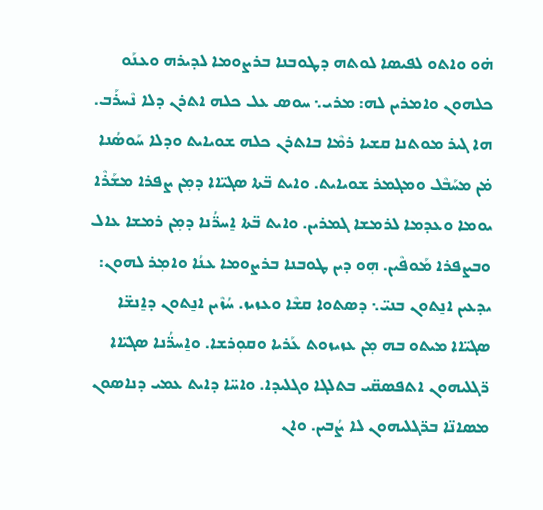ܗ̇ܘ ܘܐܬܘ ܠܦܝܣܐ ܠܘܬܗ ܕܛܘܒܢܐ ܒܪܨܘܡܐ ܠܕܝܪܗ ܘܥܢܰܘ ܟܠܗܘܢ ܘܐܡܪܝܢ ܠܗ: ܡܪܝ܆ ܚܘܣ ܥܠ ܟܠܗ ܐܬܪܢ ܕܠܐ ܢܶܚܪܰܒ. ܗܐ ܓܝܪ ܡܘܬܢܐ ܩܫܝܐ ܪܡܶܐ ܒܐܬܪܢ ܟܠܗ ܫܘܝܐܝܬ ܘܕܠܐ ܚܰܘܣܳܢܐ ܡ̇ܢ ܡܚܰܒܶܠ ܘܡܓܡܪ ܫܘܝܐܝܬ. ܘܐܝܬ ܒ̈ܬܐ ܣܓܝ̈ܐܐ ܕܡ݂ܢ ܨܦܪܐ ܡܫܰܪܶܐ ܝܘܡܐ ܘܥܕܡܐ ܠܪܡܫܐ ܓܡܪܝܢ. ܘܐܝܬ ܒ̈ܬܐ ܐ̱ܚܪ̈ܳܢܐ ܕܡ݂ܢ ܪܡܫܐ ܥܐܠ ܘܒܨܦܪܐ ܡܰܘܦܶܝܢ. ܗ݂ܘ ܕܝܢ ܛܘܒܢܐ ܒܪܨܘܡܐ ܥܢܳܐ ܘܐܡ݂ܪ ܠܗܘܢ: ܝܕܥܝܢ ܐܢ̱ܬܘܢ ܒܢܝ̈܆ ܕܣܬܘܐ ܩܫܶܐ ܘܥܙܝܙ. ܚܳܙܶܝܢ ܐܢ̱ܬܘܢ ܕܐ̱ܢܫ̈ܐ ܣܓܝ̈ܐܐ ܡܝܬܘ ܒܗ ܡ݂ܢ ܥܙܝܙܘܬ ܥܰܪܝܐ ܘܩܘ݂ܪܫܐ. ܘܐ̱ܚܪ̈ܳܢܐ ܣܓܝ̈ܐܐ ܪ̈ܓܠܝܗܘܢ ܐܬܦܣܩ̈ܝ ܒܬܠܓܐ ܘܓܠܝܕܐ. ܘܐܚ̈ܐ ܕܐܝܬ ܥܡܝ ܕܢܐܣܘܢ ܡܣܐܢ̈ܐ ܒܪ̈ܓܠܝܗܘܢ ܠܐ ܨܳܒܝܢ. ܘܐܢ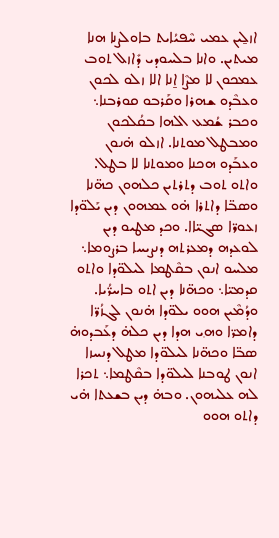ܐܙܠ̱ܝܢ ܥܡܝ ܚܶܦܝܳܐܝܬ ܒܐܘܠܨܢܐ ܗܢܐ ܡܝܬܝܢ. ܘܐܢܐ ܒܠܚܘܕܝ ܕܺܐܙܠ ܬܘܒ ܥܡܟܘܢ ܠܐ ܡܨܶܐ ܐ̱ܢܐ ܐܠܐ ܙܠܘ ܠܟܘܢ ܘܥܒܶܕܘ ܫܗܪܐ ܘܩܰܪܒܘ ܩܘܪܒܢܐ܆ ܘܟܒܪ ܫܳܡܥ ܐܠܗܐ ܒܩܳܠܟܘܢ ܘܡܒܛܠ ܡܘܬܢܐ. ܐܙܠܘ ܗ̇ܢܘܢ ܘܥܒܰܕܘ ܗܟܢܐ ܘܡܘܬܢܐ ܠܐ ܒܛܠ. ܘܐܬܘ ܬܘܒ ܕܬܪܬܝܢ ܟܠܗܘܢ ܟܗ̈ܢܐ ܘܣܒ̈ܐ ܕܐܬܪܐ ܗ̇ܘ ܥܡܗܘܢ ܕܝܢ ܝܰܠܘ̈ܕܐ ܙܥܘܪ̈ܐ ܣܓܝ̈ܐܐ. ܘܟܕ ܡܛܝܘ ܕܝܢ ܠܘܥܕܗ ܕܡܥܪܬܗ ܕܢܨܝܚܐ ܒܪܨܘܡܐ܆ ܡܠܚܘ ܐܢܘܢ ܒܩܶܛܡܐ ܠܝܠܘ̈ܕܐ ܘܐܬܘ ܩܕܡܝ̈ܐ܆ ܘܟܗ̈ܢܐ ܕܝܢ ܐܬܘ ܒܐܚܪ̈ܳܝܐ. ܘܕܳܡܶܝܢ ܗܘܘ ܝܠܘ̈ܕܐ ܗ̇ܢܘܢ ܠܓܙܳܪ̈ܐ ܕܐܡܪ̈ܐ ܘܗ݂ܝ ܗܕܐ ܕܝܢ ܟܠܗ̇ ܕܥܰܒܕܘܗ̇ ܣܒ̈ܐ ܘܟܗ̈ܢܐ ܠܝܠܘ̈ܕܐ ܡܛܠ ܕܢܚܙܐ ܐܢܘܢ ܛܘܒܢܐ ܠܝܠܘ̈ܕܐ ܒܩܶܛܡܐ܆ ܬܟܪܐ ܠܗ ܥܠܝܗܘܢ. ܘܒܗ̇ ܕܝܢ ܒܫܥܬܐ ܗ̇ܝ ܕܐܬܘ ܗܘܘ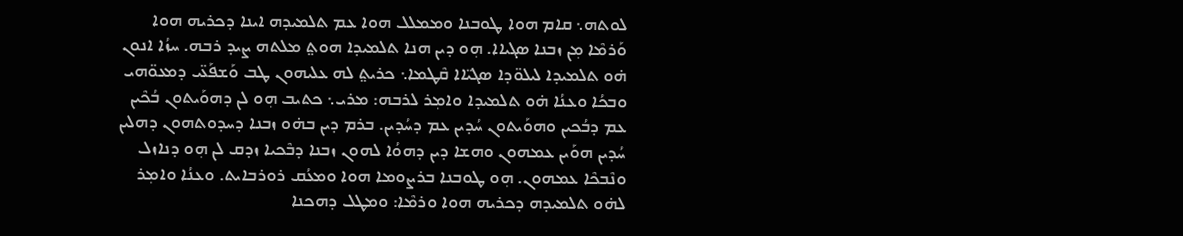ܠܘܬܗ܆ ܩܐܡ ܗܘܐ ܛܘܒܢܐ ܘܡܡܠܠ ܗܘܐ ܥܡ ܬܠܡܝܕܗ ܐܝܢܐ ܕܟܪܝܗ ܗܘܐ ܘܰܪܡܶܐ ܡ݂ܢ ܙܒܢܐ ܣܓܝܐܐ. ܗ݂ܘ ܕܝܢ ܗܢܐ ܬܠܡܝܕܐ ܗܘܬ݀ ܡܠܬܗ ܨܝܕ ܪܒܗ. ܚܙܳܐ ܐܢܘܢ ܗ̇ܘ ܬܠܡܝܕܐ ܠܝܠܘ̈ܕܐ ܣܓܝ̈ܐܐ ܩܶܛܡܐ܆ ܟܪܝܬ݀ ܠܗ ܥܠܝܗܘܢ ܛܒ ܘܰܫܦܰܥ̈ܝ ܕܡܥܘ̈ܗܝ ܘܒܟܳܐ ܘܥܢܳܐ ܗ̇ܘ ܬܠܡܝܕܐ ܘܐܡ݂ܪ ܠܪܒܗ: ܡܪܝ܆ ܟܬܝܒ ܗ݂ܘ ܠܢ ܕܗܘܰܝܬܘܢ ܒܳܟܶܝܢ ܥܡ ܕܒܳܟܝܢ ܘܗܘܰܝܬܘܢ ܚܳܕܝܢ ܥܡ ܕܚܳܕܝܢ. ܒܪܡ ܕܝܢ ܒܗ̇ܘ ܙܒܢܐ ܕܚܕܘܬܗܘܢ ܕܗܠܝܢ ܚܳܕܝܢ ܗܘܰܝܢ ܥܡܗܘܢ ܘܗܫܐ ܕܝܢ ܕܗܘܳܐ ܠܗܘܢ ܙܒܢܐ ܕܒܶܟܝܐ ܙܕܩ ܠܢ ܗ݂ܘ ܕܢܐܙܠ ܘܢܶܒܟܶܐ ܥܡܗܘܢ. ܗ݂ܘ ܛܘܒܢܐ ܒܪܨܘܡܐ ܗܘܐ ܘܡܥܳܩ ܪܘܪܒܐܝܬ. ܘܥܢܳܐ ܘܐܡ݂ܪ ܠܗ̇ܘ ܬܠܡܝܕܗ ܕܟܪܝܗ ܗܘܐ ܘܪܡܶܐ: ܘܡܛܠ ܕܗܟܢܐ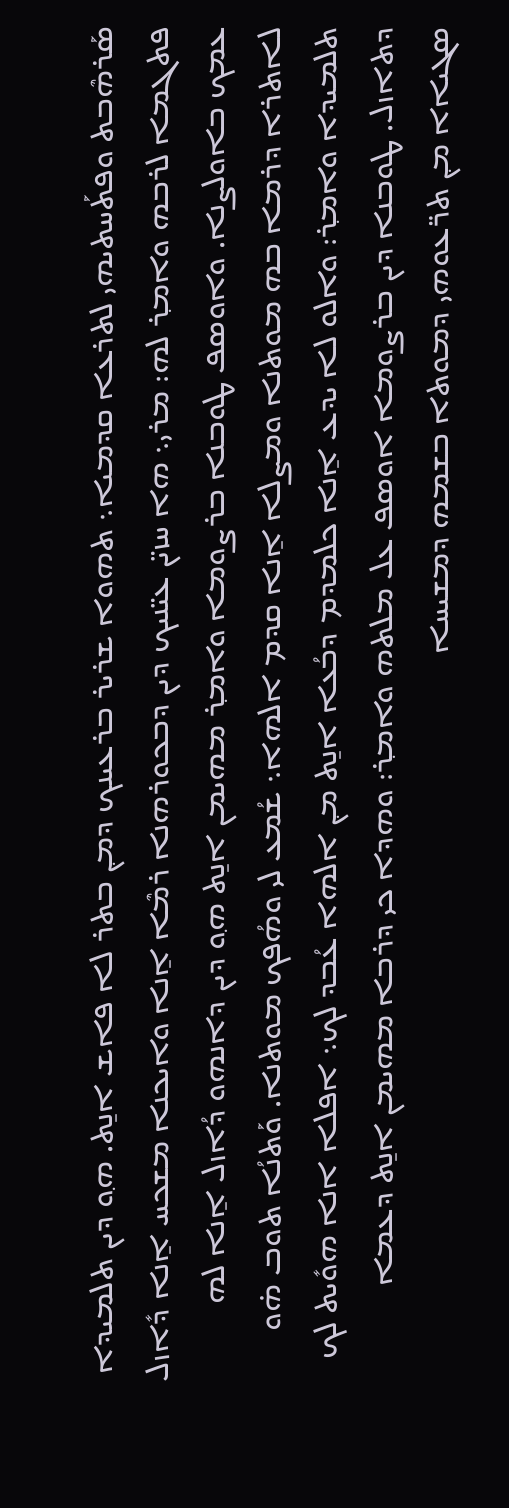ܣܰܪܗܶܒܬ ܘܦܬܰܚܬܝܗܝ ܠܬܪܥܐ ܩܕܡܝܐ܆ ܬܗܘܐ ܫܪܝܪ ܒܪܥܝܢܟ ܕܡ݂ܢ ܒܬܪ ܠܐ ܦܐܫ ܐܢ̱ܬ. ܗ݂ܘ ܕܝܢ ܬܠܡܝܕܐ ܦܬܓܡܐ ܠܪܒܗ ܘܐܡ݂ܪ ܠܗ: ܡܪܝ܆ ܗܐ ܚܙܝ̈ܢ ܥܝ̈ܢܝܟ ܕܝܢ ܕܒܟܘܪܗܢܐ ܪܡܶܐ ܐ̱ܢܐ ܘܐܝܟܢܐ ܡܫܟܚ ܐ̱ܢܐ ܕܺܐܙܠ ܥܡܟ ܒܐܘܠܨܢܐ. ܘܐܘܣܦ ܛܘܒܢܐ ܒܪܨܘܡܐ ܘܐܡ݂ܪ ܡܗܝܡܢ ܐܢ̱ܬ ܗ݂ܘ ܕܝܢ ܕܐܢܗܘ ܕܳܐܙܠ ܐ̱ܢܐ ܠܗ ܠܐܬܪܐ ܕܪܡܐ ܒܗ ܡܘܬܢܐ ܘܡܨܠܐ ܐ̱ܢܐ ܩܕܡ ܐܠܗܐ܆ ܫܳܡܥ ܠܝ ܘܗܳܦܟ ܡܘܬܢܐ. ܘܰܬܢܳܐ ܬܘܒ ܗ̇ܘ ܬܠܡܝܕܐ ܘܐܡ݂ܪ: ܘܐܠܘ ܠܐ ܝܕܥ ܐ̱ܢܐ ܟܠܡܕܡ ܕܒܳܥܐ ܐܢ̱ܬ ܡ݂ܢ ܐܠܗܐ ܥܳܒܕ ܠܟ܆ ܐܦܠܐ ܐܢܐ ܗܘܺܝܬ ܠܟ ܕܬܐܙܠ. ܛܘܒܢܐ ܕܝܢ ܒܪܨܘܡܐ ܐܘܣܦ ܥܠ ܡܠܬܗ ܘܐܡ݂ܪ: ܘܗܕܐ ܟܝ ܕܪܒܐ ܡܗܝܡܢ ܐܢ̱ܬ ܕܥܡܐ ܣܓܝܐܐ ܡ݂ܢ ܬܪ̈ܥܘܗܝ ܕܡܘܬܐ ܒܫܡܗ ܕܡܫܝܚܐ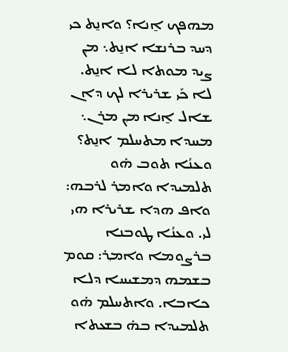ܡܗܦܟ ܐ̱ܢܐ؟ ܘܐܢ̱ܬ ܟܝ ܕܚܕ ܒܪܢܫܐ ܐܢ̱ܬ܆ ܡ݂ܢ ܨܝܕ ܡܘܬܐ ܠܐ ܐܢ̱ܬ. ܠܐ ܟܰܝ ܫܪܝܪܐ ܠܟ ܕܐܢ ܫܐܠ ܐ̱ܢܐ ܡ݂ܢ ܡܪܢ܆ ܡܚܕܐ ܡܬܚܠܡ ܐܢ̱ܬ؟ ܘܥܢܳܐ ܬܘܒ ܗ̇ܘ ܬܠܡܝܕܐ ܘܐܡ݂ܪ ܠܪܒܗ: ܘܐܦ ܗܕܐ ܫܪܝܪܐ ܗܝ ܠܝ. ܘܥܢܳܐ ܛܘܒܢܐ ܒܪܨܘܡܐ ܘܐܡ݂ܪ: ܩܘܡ ܒܫܡܗ ܕܡܫܝܚܐ ܕܠܐ ܟܐܒܐ. ܘܐܬܚܠܡ ܗ̇ܘ ܬܠܡܝܕܐ ܒܗ̇ ܒܫܥܬܐ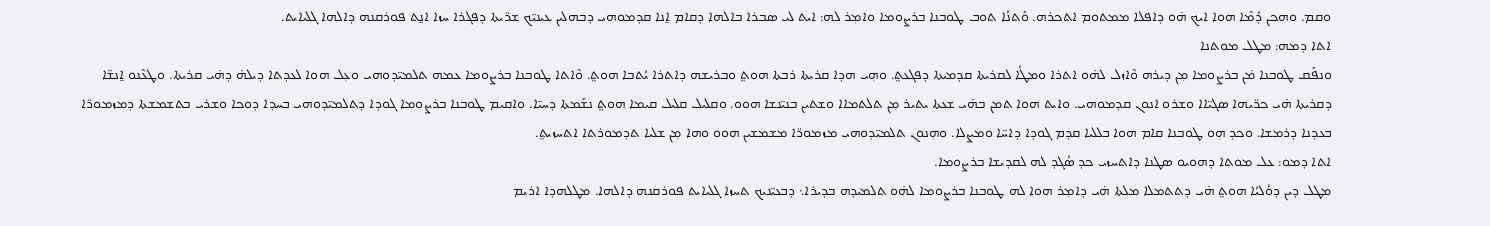ܘܩܡ. ܘܗܟܢ ܕܳܡܶܐ ܗܘܐ ܐܝܟ ܗ̇ܘ ܕܐܦܠܐ ܡܡܬܘܡ ܐܬܟܪܗ. ܘܰܬܢܳܐ ܬܘܒ ܛܘܒܢܐ ܒܪܨܘܡܐ ܘܐܡ݂ܪ ܠܗ: ܐܝܬ ܠܝ ܣܒܪܐ ܒܐܠܗܐ ܕܩܐܡ ܐ̱ܢܐ ܩܕܡܘܗܝ ܕܒܗܠܝܢ ܥܝܢܝ̈ܟ ܫܪ̈ܝܬܐ ܕܦܓܪܐ ܚܙܐ ܐܢ̱ܬ ܦܘܪܩܢܗ ܕܐܠܗܐ ܓܠܝܐܝܬ.
ܐܬܐ ܕܡܗ: ܡܛܠ ܡܘܬܢܐ
ܘܢܦܰܩ ܛܘܒܢܐ ܡ̇ܢ ܒܪܨܘܡܐ ܡ݂ܢ ܕܝܪܗ ܘܶܐܙܠ ܠܗ̇ܘ ܐܬܪܐ ܘܡܛܳܐ ܠܩܪܝܬܐ ܩܕܡܝܬܐ ܕܦܓܥܬ݀. ܘܗ݂ܝ ܗܕܐ ܩܪܝܬܐ ܪܒܬܐ ܗܘܬ݀ ܘܒܪܝܫܗ ܕܐܬܪܐ ܝܳܬܒܐ ܗܘܬ݀. ܘܶܐܬܐ ܛܘܒܢܐ ܒܪܨܘܡܐ ܥܡܗ ܬܠܡܝ̈ܕܘܗܝ ܘܥ݂ܠ ܗܘܐ ܠܥܕܬܐ ܕܝܠܗ̇ ܕܗ̇ܝ ܩܪܝܬܐ. ܘܛܥܶܢܘ ܐ̱ܢܫ̈ܐ ܕܩܪܝܬܐ ܗ̇ܝ ܟܪ̈ܝܗܐ ܣܓܝ̈ܐܐ ܘܫܪܘ ܐܢܘܢ ܩܕܡܘܗܝ. ܘܐܝܬ ܗܘܐ ܬܡܢ ܒܗ̇ܝ ܫܥܬܐ ܝܬܝܪ ܡ݂ܢ ܬܠܬܡܐܐ ܘܫܬܝܢ ܒܢܝ̈ܢܫܐ ܗܘܘ. ܘܩܠܝܠ ܩܠܝܠ ܩܝܡܐ ܗܘܬ݀ ܢܫܰܡܬܐ ܕܚܝ̈ܐ. ܘܐܩܝܡ ܛܘܒܢܐ ܒܪܨܘܡܐ ܓܘܕܐ ܕܬܠܡܝ̈ܕܘܗܝ ܒܚܕܐ ܕܘܟܐ ܘܫܪܝ ܒܬܫܡܫܬܐ ܕܡܙܡܘܪ̈ܐ ܒܥܕܢܐ ܕܪܡܫܐ. ܘܟܕ ܗ݂ܘ ܛܘܒܢܐ ܩܐܡ ܗܘܐ ܒܠܠܝܐ ܩܕܡ ܓܘܕܐ ܕܐܚ̈ܐ ܘܡܨܠܐ. ܘܗ݂ܢܘܢ ܬܠܡܝ̈ܕܘܗܝ ܡܙܡܘܪ̈ܐ ܡܫܡܫܝܢ ܗܘܘ ܘܗܐ ܡ݂ܢ ܫܠܝܐ ܬܕܡܘܪܬܐ ܐܬܚܙܝܬ݀.
ܐܬܐ ܕܡܘ: ܥܠ ܡܘܬܐ ܕܗܘܝܘ ܣܛܢܐ ܕܐܬܚܙܝ ܟܕ ܣܳܓܕ ܠܗ ܠܩܕܝܫܐ ܒܪܨܘܡܐ.
ܡܛܠ ܕܝܢ ܕܘܳܠܝܳܐ ܗܘܬ݀ ܗ̇ܝ ܕܬܬܡܠܐ ܡܠܬܐ ܗ̇ܝ ܕܐܡ݂ܪ ܗܘܐ ܠܗ ܛܘܒܢܐ ܒܪܨܘܡܐ ܠܗ̇ܘ ܬܠܡܝܕܗ ܒܕܝܪܐ܆ ܕܒܥܝ̈ܢܝܟ ܬܚܙܐ ܓܠܝܐܝܬ ܦܘܪܩܢܗ ܕܐܠܗܐ. ܡܛܠܗܕܐ ܐܪܝܡ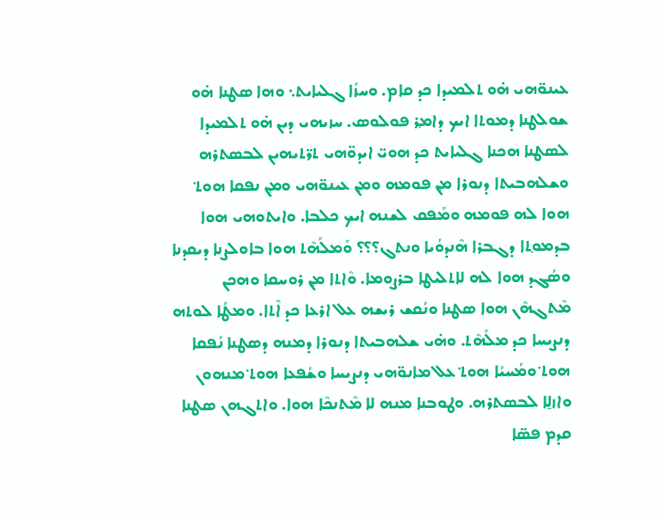ܥܝܢܘ̈ܗܝ ܗ̇ܘ ܬܠܡܝܕܐ ܟܕ ܩܐܡ. ܘܚܙܳܐ ܓܠܝܐܝܬ܆ ܘܗܐ ܣܛܢܐ ܗ̇ܘ ܫܘܠܛܢܐ ܕܡܘܬܐ ܐܝܟ ܕܐܡ݂ܪ ܦܘܠܘܣ. ܚܙܝܗܝ ܕܝܢ ܗ̇ܘ ܬܠܡܝܕܐ ܠܣܛܢܐ ܗܟܢܐ ܓܠܝܐܝܬ ܟܕ ܗܘܝ̈ ܐܝܕܘ̈ܗܝ ܬܪ̈ܬܝܗܝܢ ܠܒܣܬܪܗ ܘܫܠܗܒܝܬܐ ܕܢܘܪܐ ܡ݂ܢ ܦܘܡܗ ܘܡ݂ܢ ܥܝܢܘ̈ܗܝ ܘܡ݂ܢ ܢܦܩܐ ܗܘܬ݀ ܗܘܐ ܠܗ ܦܘܡܗ ܘܡܰܦܩ ܠܫܢܗ ܐܝܟ ܟܠܒܐ. ܘܐܝܬܘܗܝ ܗܘܐ ܒܕܡܘ݂ܬܐ ܕܓܒܪܐ ܗܶܢܕܘܳܝܐ ܘܢܬܓ؟؟؟ ܘܰܡܠܰܗܶܬ ܗܘܐ ܒܐܘܠܨܢܐ ܕܝܩܕܢܐ ܘܣܳܓܕ ܗܘܐ ܠܗ ܠܐܬܠܝܛܐ ܒܪܨܘܡܐ. ܘܶܐܬܐ ܡ݂ܢ ܪܘܚܩܐ ܘܗܟܢ ܡܶܬܓܗܶܢ ܗܘܐ ܣܛܢܐ ܘܢܳܩܫ ܪܝܫܗ ܥܠ ܐܪܥܐ ܟܕ ܐܶܬܐ. ܘܡܛܳܐ ܠܘܬܗ ܕܢܨܝܚܐ ܟܕ ܡܠܰܗܶܬ. ܘܗ̇ܝ ܫܠܗܒܝܬܐ ܕܢܘܪܐ ܕܡܢܗ ܕܣܛܢܐ ܢܳܦܩܐ ܗܘܬ݀ ܘܡܳܚܝܳܐ ܗܘܬ݀ ܥܠ ܡܐܢܘ̈ܗܝ ܕܢܨܝܚܐ ܘܫܳܦܥܐ ܗܘܬ݀ ܡܢܗܘܢ ܘܐܙܠ̱ܐ ܠܒܣܬܪܗ. ܘܛܘܒܢܐ ܡܢܗ ܠܐ ܡܶܬܢܟܶܐ ܗܘܐ. ܘܐܬܓܗܢ ܣܛܢܐ ܩܕܡ ܦܣ̈ܐ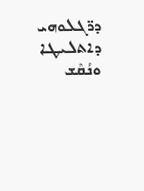ܕܪ̈ܓܠܘܗܝ ܕܐܬܠܝܛܐ ܘܢܳܩܶܫ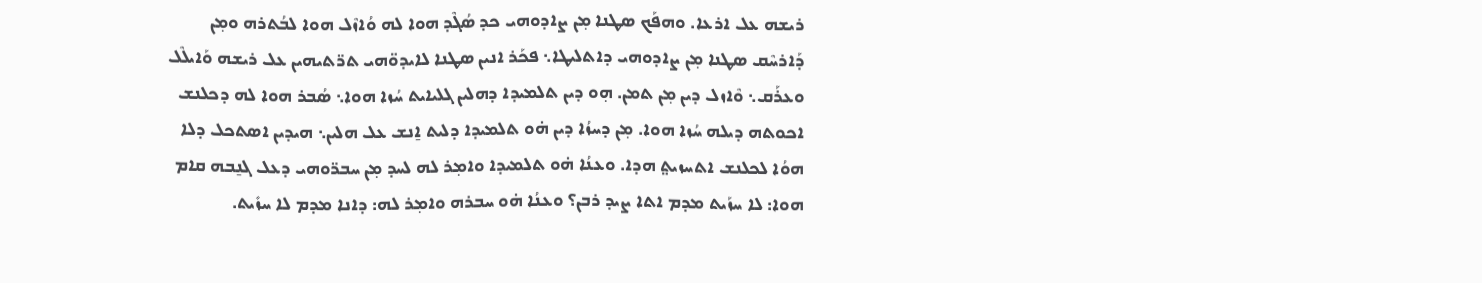ܪܝܫܗ ܥܠ ܐܪܥܐ. ܘܗܦܰܟ ܣܛܢܐ ܡ݂ܢ ܨܐܕܘܗܝ ܟܕ ܣܳܓܶܕ ܗܘܐ ܠܗ ܘܳܐܙܶܠ ܗܘܐ ܠܒܳܬܪܗ ܘܡ݂ܢ ܕܰܐܪܚܶܩ ܣܛܢܐ ܡ݂ܢ ܨܐܕܘܗܝ ܕܐܬܠܝܛܐ܆ ܦܟܰܪ ܐܢܝܢ ܣܛܢܐ ܠܐܝܕܘ̈ܗܝ ܬܪ̈ܬܝܗܝܢ ܥܠ ܪܝܫܗ ܘܰܐܝܠܶܠ ܘܥܪܰܩ܆ ܘܶܐܙܠ ܕܝܢ ܡ݂ܢ ܬܡܢ. ܗ݂ܘ ܕܝܢ ܬܠܡܝܕܐ ܕܗܠܝܢ ܓܠܝܐܝܬ ܚܳܙܐ ܗܘܐ܆ ܣܳܒܪ ܗܘܐ ܠܗ ܕܟܠܢܫ ܐܟܘܬܗ ܕܝܠܗ ܚܳܙܐ ܗܘܐ. ܡ݂ܢ ܕܚܙܳܐ ܕܝܢ ܗ̇ܘ ܬܠܡܝܕܐ ܕܠܝܬ ܐ̱ܢܫ ܥܠ ܗܠܝܢ܆ ܗܝܕܝܢ ܐܣܬܟܠ ܕܠܐ ܗܘܳܐ ܠܟܠܢܫ ܐܬܚܙܝܬ݀ ܗܕܐ. ܘܥܢܳܐ ܗ̇ܘ ܬܠܡܝܕܐ ܘܐܡ݂ܪ ܠܗ ܠܚܕ ܡ݂ܢ ܚܒܪ̈ܘܗܝ ܕܥܠ ܓܢ̱ܒܗ ܩܐܡ ܗܘܐ: ܠܐ ܚܙܰܝܬ ܡܕܡ ܐܬܐ ܨܝܕ ܪܒܢ؟ ܘܥܢܳܐ ܗ̇ܘ ܚܒܪܗ ܘܐܡ݂ܪ ܠܗ: ܕܐܢܐ ܡܕܡ ܠܐ ܚܙܺܝܬ.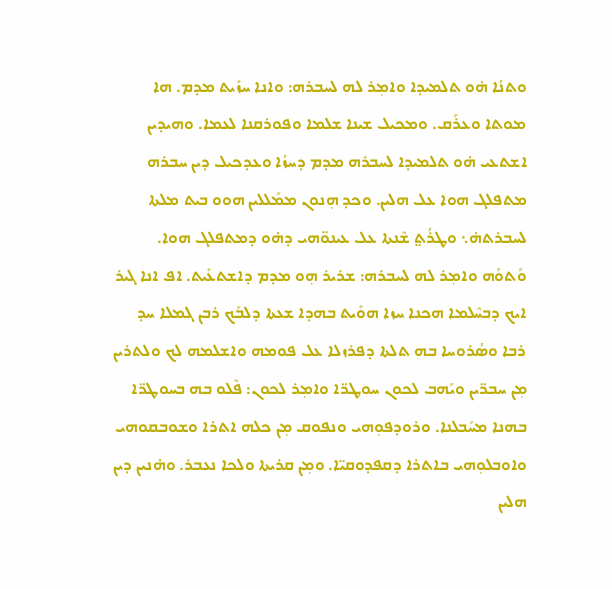ܘܬܢܳܐ ܗ̇ܘ ܬܠܡܝܕܐ ܘܐܡ݂ܪ ܠܗ ܠܚܒܪܗ: ܘܐܢܐ ܚܙܺܝܬ ܡܕܡ. ܗܐ ܡܘܬܐ ܘܥܪܰܩ. ܘܡܟܝܠ ܫܝܢܐ ܫܠܡܐ ܘܦܘܪܩܢܐ ܠܥܡܐ. ܘܗܝܕܝܢ ܐܫܬܥܝ ܗ̇ܘ ܬܠܡܝܕܐ ܠܚܒܪܗ ܡܕܡ ܕܚܙܳܐ ܘܥܕܟܝܠ ܕܝܢ ܚܒܪܗ ܡܬܦܠܓ ܗܘܐ ܥܠ ܗܠܝܢ. ܘܟܕ ܗ݂ܢܘܢ ܡܡܰܠܠܝܢ ܗܘܘ ܒܝܬ ܡܠܬܐ ܠܚܒܪܬܗ̇܆ ܘܛܪܳܬ݀ ܫܶܢܬܐ ܥܠ ܥܝܢܘ̈ܗܝ ܕܗ̇ܘ ܕܡܬܦܠܓ ܗܘܐ. ܘܰܬܘܰܗ ܘܐܡ݂ܪ ܠܗ ܠܚܒܪܗ: ܫܪܝܪ ܗ݂ܘ ܡܕܡ ܕܐܫܬܥܺܝܬ. ܐܦ ܐܢܐ ܓܝܪ ܐܝܟ ܕܒܚܶܠܡܐ ܗܟܢܐ ܚܙܐ ܗܘܺܝܬ ܒܗܕܐ ܫܥܬܐ ܕܠܒܰܟ ܪܒܢ ܓܡܠܐ ܚܕ ܪܒܐ ܘܣܳܪܘܚܐ ܒܗ ܬܠܬܐ ܕܦܪܙܠܐ ܥܠ ܦܘܡܗ ܘܐܫܠܡܗ ܠܟ ܘܠܬܪܝܢ ܡ݂ܢ ܚܒܪ̈ܝܢ ܘܝܰܗܒ ܠܟܘܢ ܚܘܛܪ̈ܐ ܘܐܡ݂ܪ ܠܟܘܢ: ܦܶܠܘ ܒܗ ܒܚܘܛܪ̈ܐ ܒܗܢܐ ܡܚܰܒܠܢܐ. ܘܪܘܕܦܘ݂ܗܝ ܘܢܦܘܩ ܡ݂ܢ ܟܠܗ ܐܬܪܐ ܘܫܘܒܩܘܗܝ ܘܐܘܒܠܘ݂ܗܝ ܒܐܬܪܐ ܕܩܦܕܘܩܝ̈ܐ. ܘܡ݂ܢ ܩܪܝܬܐ ܘܠܟܐ ܢܥܒܪ. ܘܗ̇ܢܝܢ ܕܝܢ ܗܠܝܢ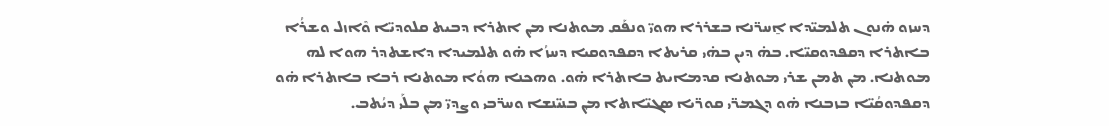ܕܚܙܘ ܗ̇ܢܘܢ ܬܠܡܝ̈ܕܐ ܐ̱ܚܪ̈ܢܐ ܒܫܪܪܐ ܗܘܝ̈ ܘܢܦܰܩ ܡܘܬܢܐ ܡ݂ܢ ܐܬܪܐ ܕܒܝܬ ܩܠܘܕܝ̈ܐ ܘܶܐܙܠ ܘܫܪܳܐ ܒܐܬܪܐ ܕܩܦܕܘܩܝ̈ܐ. ܒܗ̇ ܕܝܢ ܒܗ̇ܝ ܩܪܝܬܐ ܕܩܦܕܘܩܝܐ ܕܚܙܳܐ ܗ̇ܘ ܬܠܡܝܕܐ ܕܐܫܬܕܪ ܗܘܐ ܠܗ ܡܘܬܢܐ. ܡ݂ܢ ܬܡܢ ܫܪܝ ܡܘܬܢܐ ܩܕܡܐܝܬ ܒܐܬܪܐ ܗ̇ܘ. ܘܗܟܢܐ ܗܘܳܐ ܡܘܬܢܐ ܪܒܐ ܒܐܬܪܐ ܗ̇ܘ ܕܩܦܕܘܩܳܝ̈ܐ ܒܙܒܢܐ ܗ̇ܘ ܕܓܡܪ̈ܝ ܩܘܪ̈ܝܐ ܣܓܝ̈ܐܬܐ ܡ݂ܢ ܒܢܝ̈ܢܫܐ ܘܚܪ̈ܒܝ ܘܨܕܝ̈ ܡ݂ܢ ܒܠܰܝ ܕܝܳܬܒ.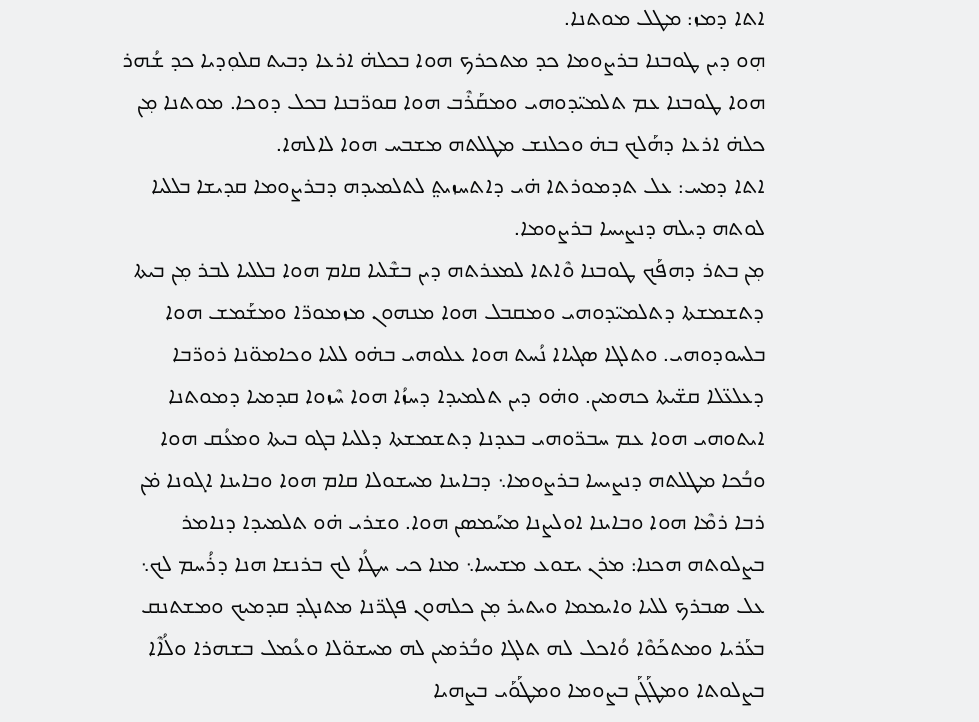ܐܬܐ ܕܡܙ: ܡܛܠ ܡܘܬܢܐ.
ܗ݂ܘ ܕܝܢ ܛܘܒܢܐ ܒܪܨܘܡܐ ܟܕ ܡܬܟܪܟ ܗܘܐ ܒܟܠܗ̇ ܐܪܥܐ ܕܒܝܬ ܩܠܘ݂ܕܝܐ ܟܕ ܫܳܗܪ ܗܘܐ ܛܘܒܢܐ ܥܡ ܬܠܡܝ̈ܕܘܗܝ ܘܡܩܰܪܶܒ ܗܘܐ ܩܘܪ̈ܒܢܐ ܒܟܠ ܕܘܟܐ. ܡܘܬܢܐ ܡ݂ܢ ܟܠܗ̇ ܐܪܥܐ ܕܗܰܠܟ ܒܗ̇ ܘܟܠܢܫ ܡܛܠܬܗ ܡܫܒܚ ܗܘܐ ܠܐܠܗܐ.
ܐܬܐ ܕܡܚ: ܥܠ ܬܕܡܘܪܬܐ ܗ̇ܝ ܕܐܬܚܙܝܬ݀ ܠܬܠܡܝܕܗ ܕܒܪܨܘܡܐ ܩܕܝܫܐ ܒܠܠܝܐ ܠܘܬܗ ܕܝܠܗ ܕܢܨܝܚܐ ܒܪܨܘܡܐ.
ܡ݂ܢ ܒܬܪ ܕܗܦܰܟ ܛܘܒܢܐ ܘܶܐܬܐ ܠܡܥܪܬܗ ܕܝܢ ܒܫܶܠܝܐ ܩܐܡ ܗܘܐ ܒܠܠܝܐ ܠܒܪ ܡ݂ܢ ܒܝܬܐ ܕܬܫܡܫܬܐ ܕܬܠܡܝ̈ܕܘܗܝ ܘܡܩܒܠ ܗܘܐ ܡܢܗܘܢ ܡܙܡܘܪ̈ܐ ܘܡܫܰܡܫ ܗܘܐ ܒܠܚܘܕܘܗܝ. ܘܬܠܓܐ ܣܓܝܐܐ ܢܳܚܬ ܗܘܐ ܥܠܘܗܝ ܒܗ̇ܘ ܠܠܝܐ ܘܟܐܡܘ̈ܢܐ ܪܘܪ̈ܒܐ ܕܥܠܥ̈ܠܐ ܩܫ̈ܝܬܐ ܟܗܡܝܢ. ܘܗ̇ܘ ܕܝܢ ܬܠܡܝܕܐ ܕܚܙܳܐ ܗܘܐ ܚܶܙܘܐ ܩܕܡܝܐ ܕܡܘܬܢܐ ܐܝܬܘܗܝ ܗܘܐ ܥܡ ܚܒܪ̈ܘܗܝ ܒܥܕܢܐ ܕܬܫܡܫܬܐ ܕܠܠܝܐ ܒܓܘ ܒܝܬܐ ܘܡܥܳܩ ܗܘܐ ܘܒܳܟܐ ܡܛܠܬܗ ܕܢܨܝܚܐ ܒܪܨܘܡܐ܆ ܕܒܐܝܢܐ ܡܚܫܘܠܐ ܩܐܡ ܗܘܐ ܘܒܐܝܢܐ ܐܓܘܢܐ ܡ̇ܢ ܪܒܐ ܪܡܶܐ ܗܘܐ ܘܒܐܝܢܐ ܐܘܠܨܢܐ ܡܚܰܡܣܢ ܗܘܐ. ܘܫܪܝ ܗ̇ܘ ܬܠܡܝܕܐ ܕܢܐܡܪ ܒܨܠܘܬܗ ܗܟܢܐ: ܡܪܢ ܝܫܘܥ ܡܫܝܚܐ܆ ܡܢܐ ܟܝ ܚܛܳܐ ܠܟ ܒܪܢܫܐ ܗܢܐ ܕܪܳܚܡ ܠܟ܆ ܥܠ ܣܒܪܟ ܠܠܝܐ ܘܐܝܡܡܐ ܘܝܬܝܪ ܡ݂ܢ ܟܠܗܘܢ ܦܓܪ̈ܢܐ ܡܬܢܓܕ ܩܕܡܝܟ ܘܡܫܬܢܩ ܒܥܰܪܝܐ ܘܡܬܟܰܘܶܐ ܘܳܐܟܠ ܠܗ ܬܠܓܐ ܘܒܳܪܡܝܢ ܠܗ ܡܚܫܘ̈ܠܐ ܘܥܳܡܠ ܒܫܗܪܐ ܘܠܳܐܶܐ ܒܨܠܘܬܐ ܘܡܛܰܓܰܢ ܒܨܘܡܐ ܘܡܛܰܘܰܝ ܒܨܗܝܐ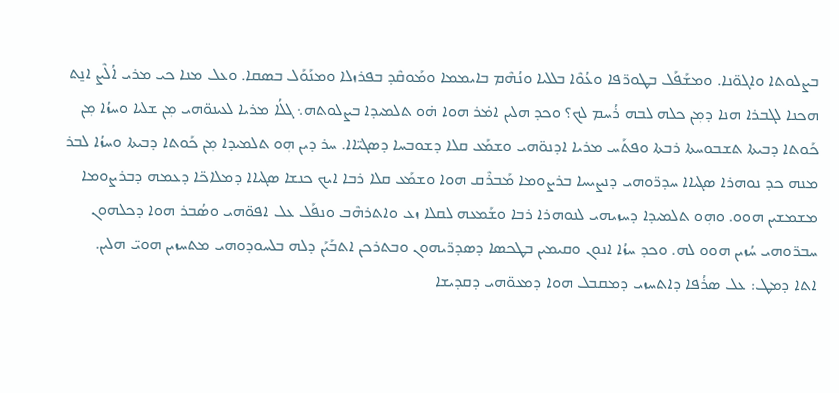ܒܨܠܘܬܐ ܘܐܓܘ̈ܢܐ. ܘܡܫܰܦܰܠ ܒܛܘܪ̈ܦܐ ܘܥܳܘܶܐ ܒܠܠܝܐ ܘܢܳܗܶܡ ܒܐܝܡܡܐ ܘܡܰܘܩܶܕ ܒܦܪܙܠܐ ܘܡܢܰܘܰܠ ܒܣܩܐ. ܘܥܠ ܡܢܐ ܟܝ ܡܪܝ ܐܳܠܶܨ ܐܢ̱ܬ ܗܟܢܐ ܠܓܒܪܐ ܗܢܐ ܕܡ݂ܢ ܟܠܗ ܠܒܗ ܪܳܚܡ ܠܟ؟ ܘܟܕ ܗܠܝܢ ܐܡ̇ܪ ܗܘܐ ܗ̇ܘ ܬܠܡܝܕܐ ܒܨܠܘܬܗ܆ ܓܠܳܐ ܡܪܝܐ ܠܥܝܢܘ̈ܗܝ ܡ݂ܢ ܫܠܝܐ ܘܚܙܳܐ ܡ݂ܢ ܟܰܘܬܐ ܕܒܝܬܐ ܬܫܒܘܚܬܐ ܪܒܬܐ ܘܦܬܰܚ ܡܪܝܐ ܐܕܢܘ̈ܗܝ ܘܫܡܰܥ ܩܠܐ ܕܫܘܒܚܐ ܕܣܓܝ̈ܐܐ. ܚܪ ܕܝܢ ܗ݂ܘ ܬܠܡܝܕܐ ܡ݂ܢ ܟܰܘܬܐ ܕܒܝܬܐ ܘܚܙܳܐ ܠܒܪ ܡܢܗ ܟܕ ܢܘܗܪܐ ܣܓܝܐܐ ܚܕܪ̈ܘܗܝ ܕܢܨܝܚܐ ܒܪܨܘܡܐ ܡܰܒܪܶܩ ܗܘܐ ܘܫܡܰܥ ܩܠܐ ܪܒܐ ܐܝܟ ܟܢܫܐ ܣܓܝܐܐ ܕܡܠܐܟ̈ܐ ܕܥܡܗ ܕܒܪܨܘܡܐ ܡܫܡܫܝܢ ܗܘܘ. ܘܗ݂ܘ ܬܠܡܝܕܐ ܕܚܙܝܗܝ ܠܢܘܗܪܐ ܪܒܐ ܘܫܰܡܥܗ ܠܩܠܐ ܙܥ ܘܐܬܪܗܶܒ ܘܢܦܰܠ ܥܠ ܐܦܘ̈ܗܝ ܘܣܳܒܪ ܗܘܐ ܕܟܠܗܘܢ ܚܒܪ̈ܘܗܝ ܚܳܙܝܢ ܗܘܘ ܠܗ. ܘܟܕ ܚܙܳܐ ܐܢܘܢ ܘܩܝܡܝܢ ܒܛܟܣܐ ܕܣܕܪ̈ܝܗܘܢ ܘܒܬܪܟܢ ܐܬܒܰܝܰܢ ܕܠܗ ܒܠܚܘܕܘܗܝ ܡܬܚܙܝܢ ܗܘܝ̈ ܗܠܝܢ.
ܐܬܐ ܕܡܛ: ܥܠ ܣܪܳܦܐ ܕܐܬܚܙܝ ܕܡܩܒܠ ܗܘܐ ܕܡܥܘ̈ܗܝ ܕܩܕܝܫܐ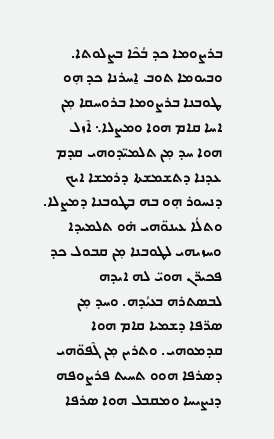ܒܪܨܘܡܐ ܟܕ ܒܳܟܶܐ ܒܨܠܘܬܐ.
ܘܒܝܘܡܐ ܬܘܒ ܐ̱ܚܪܢܐ ܟܕ ܗ݂ܘ ܛܘܒܢܐ ܒܪܨܘܡܐ ܒܪܘܚܩܐ ܡ݂ܢ ܐܚܐ ܩܐܡ ܗܘܐ ܘܡܨܠܐ܆ ܐܶܙܠ ܗܘܐ ܚܕ ܡ݂ܢ ܬܠܡܝ̈ܕܘܗܝ ܩܕܡ ܥܕܢܐ ܕܬܫܡܫܬܐ ܕܪܡܫܐ ܐܝܟ ܕܢܚܘܪ ܗ݂ܘ ܒܗ ܒܛܘܒܢܐ ܕܡܨܠܐ. ܘܬܠܳܐ ܥܝܢܘ̈ܗܝ ܗ̇ܘ ܬܠܡܝܕܐ ܘܚܙܝܗܝ ܠܛܘܒܢܐ ܡ݂ܢ ܩܒܘܠ ܟܕ ܦܟܝܪ̈ܢ ܗܘܝ̈ ܠܗ ܐܝܕܗ ܠܒܣܬܪܗ ܒܥܝܳܕܗ. ܘܚܕ ܡ݂ܢ ܣܪ̈ܦܐ ܕܫܡܝܐ ܩܐܡ ܗܘܐ ܩܕܡܘܗܝ. ܘܬܪܝܢ ܡ݂ܢ ܓܶܦܘ̈ܗܝ ܕܣܪܦܐ ܗܘܘ ܬܚܝܬ ܦܪܨܘܦܗ ܕܢܨܝܚܐ ܘܡܩܒܠ ܗܘܐ ܣܪܦܐ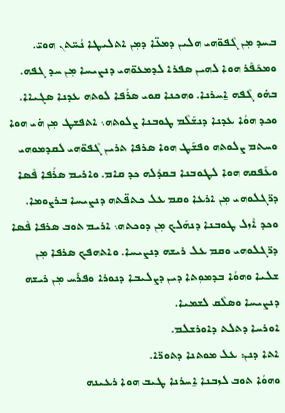ܒܚܕ ܡ݂ܢ ܓܶܦܘ̈ܗܝ ܗܠܝܢ ܕܡܥ̈ܐ ܕܡ݂ܢ ܐܬܠܝܛܐ ܢܳܚ̈ܬܢ ܗܘܝ̈. ܘܡܟܰܦܰܪ ܗܘܐ ܠܗܝܢ ܣܦܪܐ ܠܕܡܥܘ̈ܗܝ ܕܢܨܝܚܐ ܡ݂ܢ ܚܕ ܓܦܗ. ܒܗ̇ܘ ܓܶܦܗ ܐ̱ܚܪܢܐ. ܘܗܟܢܐ ܩܘܝ ܣܪܳܦܐ ܠܘܬܗ ܥܕܢܐ ܣܓܝܐܐ. ܘܟܕ ܗܘܳܐ ܥܕܢܐ ܕܢܫܰܠܶܡ ܛܘܒܢܐ ܨܠܘܬܗ܆ ܐܬܦܫܛ ܡ݂ܢ ܗ̇ܝ ܗܘܐ ܘܚܬܡ ܨܠܘܬܗ ܘܦܫܰܛ ܗܘܐ ܣܪܦܐ ܬܪܝܢ ܓܶܦܘ̈ܗܝ ܠܩܕܡܘܗܝ ܘܥܰܦܩܗ ܗܘܐ ܠܛܘܒܢܐ ܒܩܕܳܠܗ ܟܕ ܩܐܡ. ܘܐܪܝܡ ܣܪܳܦܐ ܦܶܣܐ ܕܪ̈ܓܠܘܗܝ ܡ݂ܢ ܐܪܥܐ ܘܩܡ ܥܠ ܟܬܦ̈ܬܗ ܕܢܨܝܚܐ ܒܪܨܘܡܐ. ܘܟܕ ܐܶܙܠ ܛܘܒܢܐ ܕܢܗܰܠܟ ܡ݂ܢ ܕܘܟܬܗ܆ ܐܪܝܡ ܬܘܒ ܣܪܦܐ ܦܶܣܐ ܕܪ̈ܓܠܘܗܝ ܘܩܡ ܥܠ ܪܝܫܗ ܕܢܨܝܚܐ. ܘܐܬܗܦܟ ܣܪܦܐ ܡ݂ܢ ܫܠܝܐ ܘܗܘܳܐ ܒܕܡܘ݂ܬܐ ܕܝܢ ܕܨܠܝܒܐ ܕܢܘܪܐ ܘܦܪܰܚ ܡ݂ܢ ܪܝܫܗ ܕܢܨܝܚܐ ܘܣܠܶܩ ܠܫܡܝܐ.
ܐܘܪܚܐ ܕܬܠܬ ܕܐܘܪܫܠܡ.
ܐܬܐ ܕܢܢ: ܥܠ ܡܘܬܢܐ ܕܬܘܪ̈ܐ.
ܘܗܘܳܐ ܬܘܒ ܠܙܒܢܐ ܐ̱ܚܪܢܐ ܛܝܒ ܗܘܐ ܪܥܝܢܗ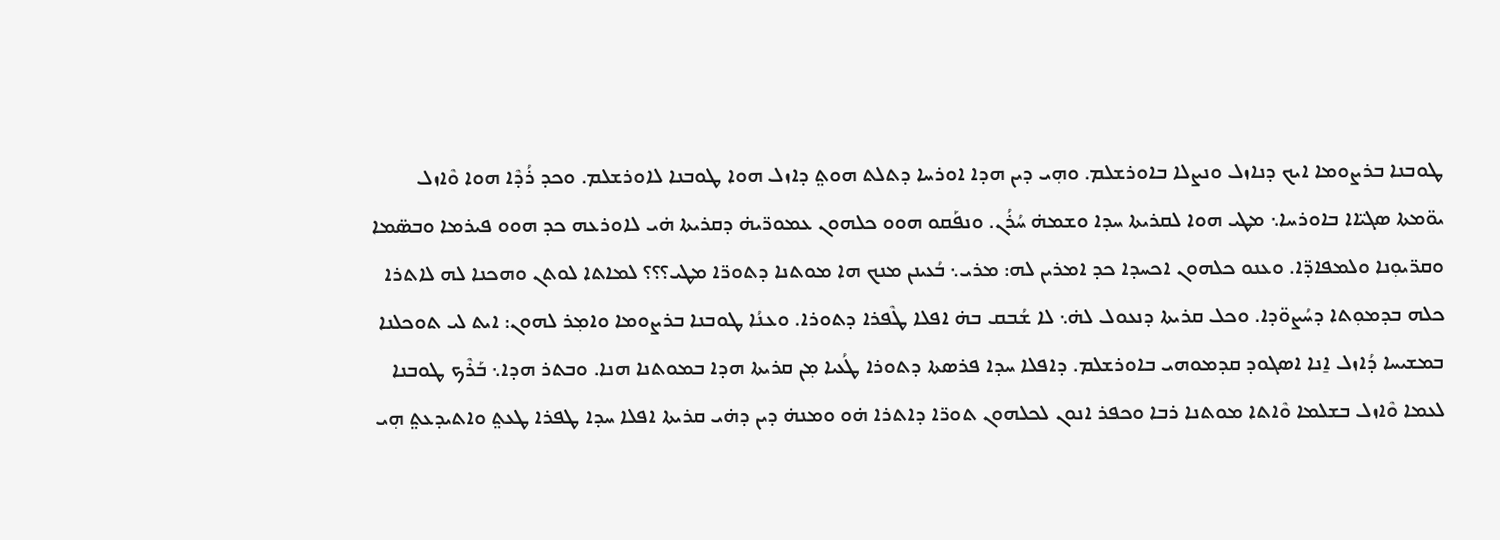ܛܘܒܢܐ ܒܪܨܘܡܐ ܐܝܟ ܕܢܐܙܠ ܘܢܨܠܐ ܒܐܘܪܫܠܡ. ܘܗ݂ܝ ܕܝܢ ܗܕܐ ܐܘܪܚܐ ܕܬܠܬ ܗܘܬ݀ ܕܐܙܠ ܗܘܐ ܛܘܒܢܐ ܠܐܘܪܫܠܡ. ܘܟܕ ܪܳܕܶܐ ܗܘܐ ܘܶܐܙܠ ܝܘ̈ܡܬܐ ܣܓܝ̈ܐܐ ܒܐܘܪܚܐ܆ ܡܛܝ ܗܘܐ ܠܩܪܝܬܐ ܚܕܐ ܘܫܡܗ̇ ܚܳܪܳܢ. ܘܢܦܰܩܘ ܗܘܘ ܟܠܗܘܢ ܥܡܘܪ̈ܝܗ̇ ܕܩܪܝܬܐ ܗ̇ܝ ܠܐܘܪܥܗ ܟܕ ܗܘܘ ܦܝܪܡܐ ܘܒܣ̈ܡܐ ܘܩܪ̈ܝܘ݂ܢܐ ܘܠܡܦܐܕ̈ܐ. ܘܥܢܘ ܟܠܗܘܢ ܐܟܚܕܐ ܟܕ ܐܡܪܝܢ ܠܗ: ܡܪܝ܆ ܒܳܥܝܢܢ ܡܢܟ ܗܐ ܡܘܬܢܐ ܕܬܘܪ̈ܐ ܡܛܝ؟؟؟ ܠܡܐܬܐ ܠܘܬܢ ܘܗܟܢܐ ܠܗ ܠܐܬܪܐ ܟܠܗ ܒܕܡܘ݂ܬܐ ܕܚܳܨܘ̈ܕܐ. ܘܟܠ ܩܪܝܬܐ ܕܢܥܘܠ ܠܗ̇܆ ܠܐ ܫܳܒܩ ܒܗ̇ ܐܦܠܐ ܛܶܦܪܐ ܕܬܘܪܐ. ܘܥܢܳܐ ܛܘܒܢܐ ܒܪܨܘܡܐ ܘܐܡ݂ܪ ܠܗܘܢ: ܐܝܬ ܠܝ ܬܘܟܠܢܐ ܒܡܫܝܚܐ ܕܳܐܙܠ ܐ̱ܢܐ ܐܣܓܘܕ ܩܕܡܘܗܝ ܒܐܘܪܫܠܡ. ܕܐܦܠܐ ܚܕܐ ܦܪܣܬܐ ܕܬܘܪܐ ܛܳܥܝܐ ܡ݂ܢ ܩܪܝܬܐ ܗܕܐ ܒܡܘܬܢܐ ܗܢܐ. ܘܒܬܪ ܗܕܐ܆ ܒܰܪܶܟ ܛܘܒܢܐ ܠܥܡܐ ܘܶܐܙܠ ܒܫܠܡܐ ܘܶܐܬܐ ܡܘܬܢܐ ܪܒܐ ܘܟܦܪ ܐܢܘܢ ܠܟܠܗܘܢ ܬܘܪ̈ܐ ܕܐܬܪܐ ܗ̇ܘ ܘܡܢܗ̇ ܕܝܢ ܕܗ̇ܝ ܩܪܝܬܐ ܐܦܠܐ ܚܕܐ ܛܦܪܐ ܛܥܬ݀ ܘܐܬܝܕܥܬ݀ ܗ݂ܝ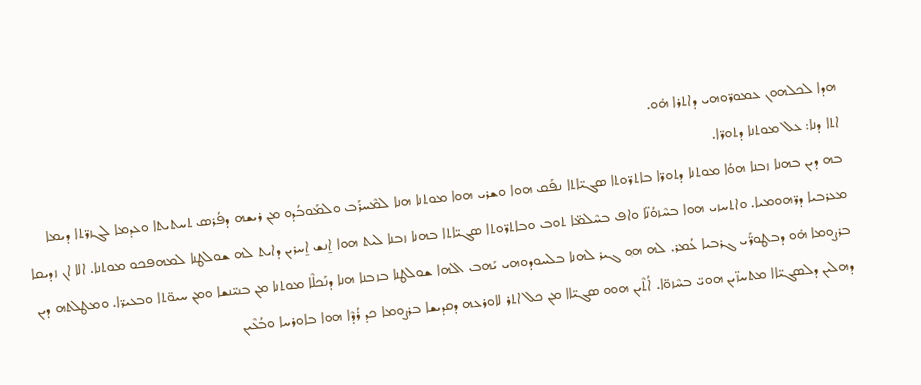ܗܕܐ ܠܟܠܗܘܢ ܥܡܘܪ̈ܘܗܝ ܕܐܬܪܐ ܗ̇ܘ.
ܐܬܐ ܕܢܐ: ܥܠ ܡܘܬܢܐ ܕܬܘܪ̈ܐ.
ܒܗ ܕܝܢ ܒܗܢܐ ܙܒܢܐ ܗܘܳܐ ܡܘܬܢܐ ܕܬܘܪ̈ܐ ܒܐܬܪ̈ܘܬܐ ܣܓܝ̈ܐܬܐ ܢܦܰܩ ܗܘܐ ܘܫܪܝ ܗܘܐ ܡܘܬܢܐ ܗܢܐ ܠܡܶܚܪܰܒ ܘܠܡܰܘܒܳܕܘ ܡ݂ܢ ܪܝܫܗ ܕܦܳܪܣ ܬܚܬܝܬܐ ܘܥܕܡܐ ܠܓܙܪ̈ܬܐ ܕܝܡܐ ܡܥܪܒܝܐ ܕܪ̈ܗܘܡܝܐ. ܘܐܬܚܙܝ ܗܘܐ ܒܚܶܙܘܳܢ̈ܐ ܘܐܦ ܒܚܶܠܡ̈ܐ ܬܘܒ ܘܒܐܬܪ̈ܘܬܐ ܣܓܝ̈ܐܬܐ ܒܗܢܐ ܙܒܢܐ ܠܝܬ ܗܘܐ ܐ̱ܢܫ ܐ̱ܚܪܝܢ ܕܐܝܬ ܠܗ ܫܘܠܛܢܐ ܠܡܗܦܟܘ ܡܘܬܢܐ. ܐܠܐ ܐܢ ܙܕܝܩܐ ܒܪܨܘܡܐ ܗ̇ܘ ܕܒܛܘܪ̈ܰܝ ܓܪܒܝܐ ܥܳܡܪ. ܠܗ ܗ݂ܘ ܓܝܪ ܠܗܢܐ ܒܠܚܘܕܘܗܝ ܝܰܗܒ ܐܠܗܐ ܫܘܠܛܢܐ ܒܙܒܢܐ ܗܢܐ ܕܢܰܟܠܶܐ ܡܘܬܢܐ ܡ݂ܢ ܒܢܝ̈ܢܫܐ ܘܡ݂ܢ ܚܝܘ̈ܬܐ ܘܒܥܝܪ̈ܐ. ܘܡܛܠܬܗ ܕܝܢ ܕܗܠܝܢ ܕܠܣܓܝ̈ܐܐ ܡܬܚܙ̈ܝܢ ܗܘܝ̈ ܒܚܶܙܘ̈ܐ. ܐܳܬܶܝܢ ܗܘܘ ܣܓܝ̈ܐܐ ܡ݂ܢ ܟܠ ܐܬܪ ܠܐܘܪܥܗ ܕܩܕܝܫܐ ܒܪܨܘܡܐ ܟܕ ܪܳܕܶܐ ܗܘܐ ܒܐܘܪܚܐ ܘܒܳܥܶܝܢ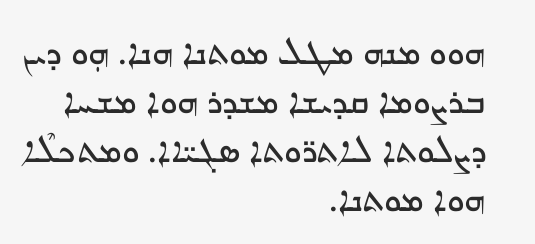ܗܘܘ ܡܢܗ ܡܛܠ ܡܘܬܢܐ ܗܢܐ. ܗ݂ܘ ܕܝܢ ܒܪܨܘܡܐ ܩܕܝܫܐ ܡܫܕܪ ܗܘܐ ܡܫܚܐ ܕܨܠܘܬܐ ܠܐܬܪ̈ܘܬܐ ܣܓܝ̈ܐܐ. ܘܡܬܟܠܶܐ ܗܘܐ ܡܘܬܢܐ.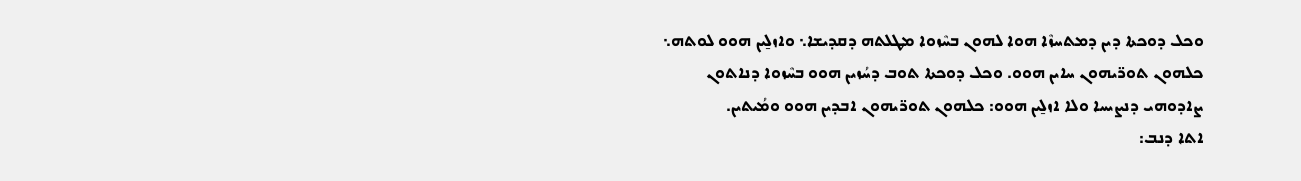ܘܟܠ ܕܘܟܬܐ ܕܝܢ ܕܡܬܚܙܶܐ ܗܘܐ ܠܗܘܢ ܒܚܶܙܘܐ ܡܛܠܬܗ ܕܩܕܝܫܐ܆ ܘܐܙܠ̱ܝܢ ܗܘܘ ܠܘܬܗ܆ ܟܠܗܘܢ ܬܘܪ̈ܝܗܘܢ ܚܐܝܢ ܗܘܘ. ܘܟܠ ܕܘܟܬܐ ܬܘܒ ܕܚܳܙܝܢ ܗܘܘ ܒܚܶܙܘܐ ܕܢܐܬܘܢ ܨܐܕܘܗܝ ܕܢܨܝܚܐ ܘܠܐ ܐܙܠ̱ܝܢ ܗܘܘ: ܟܠܗܘܢ ܬܘܪ̈ܝܗܘܢ ܐܒܕܝܢ ܗܘܘ ܘܡܳܝܬܝܢ.
ܐܬܐ ܕܢܒ: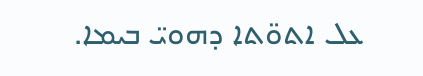ܥܠ ܐܬܘ̈ܬܐ ܕܗܘܝ̈ ܒܝܡܐ.